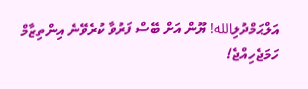އަލްޙަމްދުލިالله! ޔޫން އަށް ބޭސް ފަރުވާ ކުރެވޭނެ އިންތިޒާމް ހަމަޖެހިއްޖެ!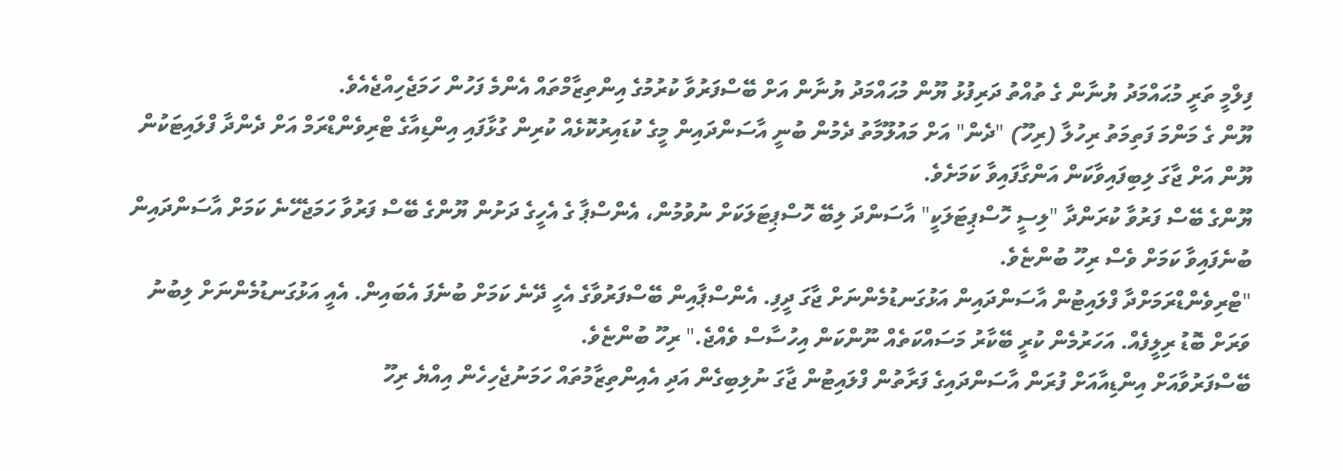ފިލްމީ ތަރީ މުޙައްމަދު ޔުނާން ގެ ތުއްތު ދަރިފުޅު ޔޫން މުޙައްމަދު ޔުނާން އަށް ބޭސްފަރުވާ ކުރުމުގެ އިންތިޒާމްތައް އެންމެ ފަހުން ހަމަޖެހިއްޖެއެވެ.
ޔޫން ގެ މަންމަ ފަތިމަތު ރިހުލާ (ރިހޫ) "ދެން" އަށް މައުލޫމާތު ދެމުން ބުނީ އާސަންދައިން މީގެ ކުޑައިރުކޮޅެއް ކުރިން ގުޅާފައި އިންޑިއާގެ ޓްރިވެންޑްރަމް އަށް ދެންދާ ފްލައިޓަކުން ޔޫން އަށް ޖާގަ ލިބިފައިވާކަން އަންގާފައިވާ ކަމަށެވެ.
ޔޫންގެ ބޭސް ފަރުވާ ކުރަންދާ "ލިސީ ހޮސްޕިޓަލަކީ" އާސަންދަ ލިބޭ ހޮސްޕިޓަލަކަށް ނުވުމުން، އެންސްޕާ ގެ އެހީގެ ދަށުން ޔޫންގެ ބޭސް ފަރުވާ ހަމަޖެހޭނެ ކަމަށް އާސަންދައިން ބުނެފައިވާ ކަމަށް ވެސް ރިހޫ ބުންޏެވެ.
"ޓްރިވެންޑްރަމަށްދާ ފްލައިޓުން އާސަންދައިން އަޅުގަނޑުމެންނަށް ޖާގަ ދީފި. އެންސްޕާއިން ބޭސްފަރުވާގެ އެހީ ދޭނެ ކަމަށް ބުނެފަ އެބައިން. އެއީ އަޅުގަނޑުމެންނަށް ލިބުނު ވަރަށް ބޮޑު ރިލީފެއް. އަހަރުމެން ކުރީ ބޭކާރު މަސައްކަތެއް ނޫންކަން އިހުސާސް ވެއްޖެ." ރިހޫ ބުންޏެވެ.
ބޭސްފަރުވާއަށް އިންޑިއާއަށް ފުރަން އާސަންދައިގެ ފަރާތުން ފްލައިޓުން ޖާގަ ނުލިބިގެން އަދި އެއިންތިޒާމުތައް ހަމަނުޖެހިހެން އިއްޔެ ރިހޫ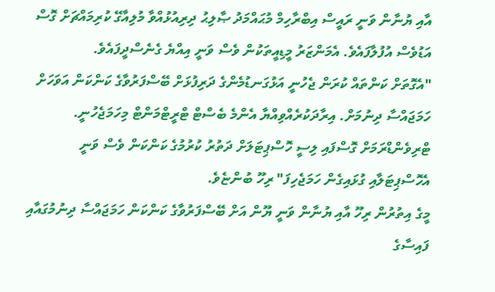އާއި ޔުނާން ވަނީ ރައީސް އިބްރާހިމް މުޙައްމަދު ޞާލިޙު ދިރިއުޅުއްވާ މުލިއާގޭ ކުރިމައްޗަށް ގޮސް އަޑުވެސް އުފުލާފައެވެ. އެމަންޒަރު މީޑިއީތަކުން ވެސް ވަނީ އިއްޔެ ގެނެސްދީފައެވެ.
"އެގޮތަށް ކަންތައް ކުރަން ޖެހުނީ އަޅުގަނޑުމެންގެ ދަރިފުޅަށް ބޭސްފަރުވާގެ ކަންކަން އަވަހަށް ހަމަޖައްސާ ދިނުމަށް. އިރާދަކުރެއްވިއްޔާ އެންމެ ބެސްޓް ޓްރީޓްމަންޓް މިހަމަޖެހުނީ. ޓްރިވެންޑްރަމަށް ގޮސްފައި ލިސީ ހޮސްޕިޓަލަށް ދަތުރު ކުރުމުގެ ކަންކަން ވެސް ވަނީ އެހޮސްޕިޓަލާއި ގުޅައިގެން ހަމަޖެހިފަ" ރިހޫ ބުންޏެވެ.
މީގެ އިތުރުން ރިހޫ އާއި ޔުނާން ވަނީ ޔޫން އަށް ބޭސްފަރުވާގެ ކަންކަން ހަމަޖައްސާ ދިނުމުގައާއި ފައިސާގެ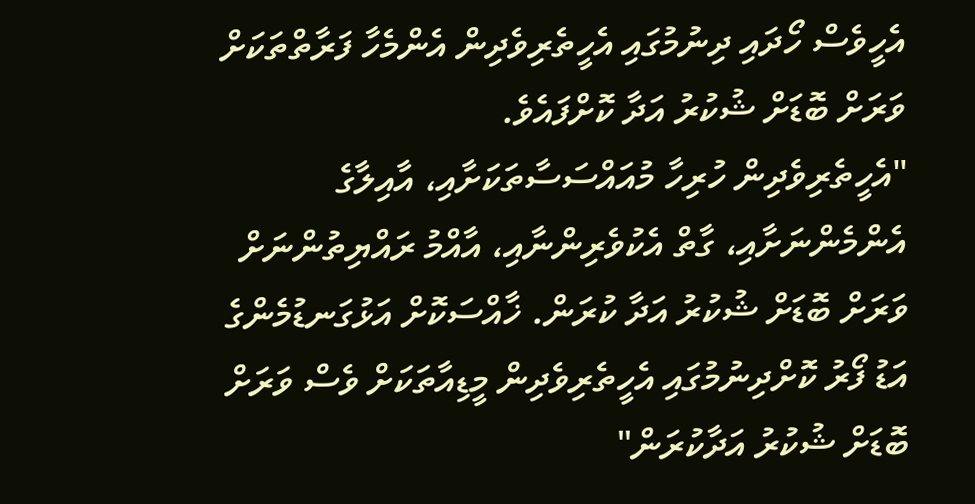އެހީވެސް ހޯދައި ދިނުމުގައި އެހީތެރިވެދިން އެންމެހާ ފަރާތްތަކަށް ވަރަށް ބޮޑަށް ޝުކުރު އަދާ ކޮށްފައެވެ.
"އެހީތެރިވެދިން ހުރިހާ މުއައްސަސާތަކަށާއި، އާއިލާގެ އެންމެންނަށާއި، ގާތް އެކުވެރިންނާއި، އާއްމު ރައްޔިތުންނަށް ވަރަށް ބޮޑަށް ޝުކުރު އަދާ ކުރަން. ޚާއްސަކޮށް އަޅުގަނޑުމެންގެ އަޑު ފޯރު ކޮށްދިނުމުގައި އެހީތެރިވެދިން މީޑިއާތަކަށް ވެސް ވަރަށް ބޮޑަށް ޝުކުރު އަދާކުރަން"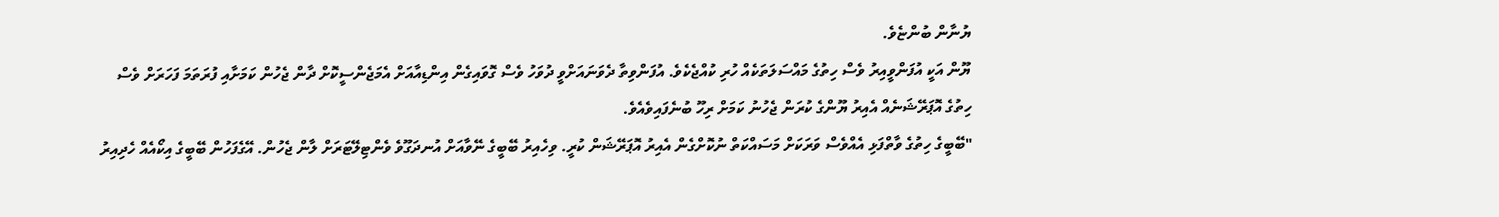ޔުނާން ބުންޏެވެ.
ޔޫން އަކީ އުފަންވީއިރު ވެސް ހިތުގެ މައްސަލަތަކެއް ހުރި ކުއްޖެކެވެ. އުފަންވިތާ ދެވަނައަށްވީ ދުވަހު ވެސް ގޮވައިގެން އިންޑިއާއަށް އެމަޖެންސީކޮށް ދާން ޖެހުން ކަމަށާއި ފުރަތަމަ ފަހަރަށް ވެސް ހިތުގެ އޮޕަރޭޝަނެއް އެއިރު ޔޫންގެ ކުރަން ޖެހުނު ކަމަށް ރިހޫ ބުނެފައިވެއެވެ.
"ބޭބީގެ ހިތުގެ ވާތްފަޅި އެއްވެސް ވަރަކަށް މަސައްކަތް ނުކޮށްގެން އެއިރު އޮޕަރޭޝަން ކުރީ. ވިހެއިރު ބޭބީގެ ނޭވާއަށް އުނދަގޫވެ ވެންޓިލޭޓަރަށް ލާން ޖެހުން. އޭގެފަހުން ބޭބީގެ އިކޯއެއް ހެދިއިރު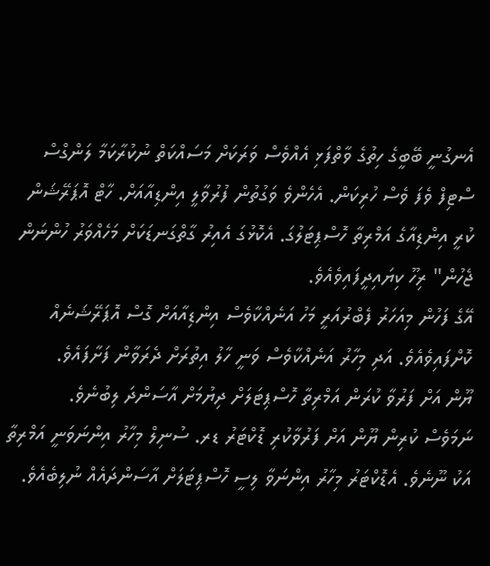އެނގުނީ ބޭބީގެ ހިތުގެ ވާތްފަޅި އެއްވެސް ވަރަކަށް މަސައްކަތް ނުކުރާކަމާ ލަންގްސް ސްޓިފް ވެފަ ވެސް ހުރިކަން. އެހެންވެ ވަގުތުން ފުރުވާލީ އިންޑިއާއަށް. ހާޓް އޮޕަރޭޝަން ކުރީ އިންޑިއާގެ އަމްރިތާ ހޮސްޕިޓަލުގަ. އެކޮޅުގަ އެއިރު ގާތްގަނޑަކަށް މަހެއްވަރު ހުންނަން ޖެހުން" ރިހޫ ކިޔައިދީފައިވެއެވެ.
އޭގެ ފަހުން މިއަހަރު ފެބްރުއަރީ މަހު އަނެއްކާވެސް އިންޑިއާއަށް ގޮސް އޮޕަރޭޝަނެއް ކޮށްފައިވެއެވެ. އަދި މިހާރު އަނެއްކާވެސް ވަނީ ހާލު އިތުރަށް ދެރަވާން ފަށާފައެވެ.
ޔޫން އަށް ފަރުވާ ކުރަން އަމްރިތާ ހޮސްޕިޓަލަށް ދިޔުމަށް އާސަންދަ ލިބުނެވެ.
ނަމަވެސް ކުރިން ޔޫން އަށް ފަރުވާކުރި ޑޮކްޓަރު ޑރ. ސުނިލް މިހާރު އިންނަވަނީ އަމްރިތާ އަކު ނޫނެވެ. އެޑޮކްޓަރު މިހާރު އިންނަވާ ލިސީ ހޮސްޕިޓަލަށް އާސަންދައެއް ނުލިބެއެވެ.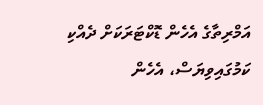އަމްރިތާގެ އެހެން ޑޮކްޓަރަކަށް ދެއްކި ކަމުގައިވިޔަސް، އެހެން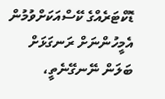ޑޮކްޓަރެއްގެ ކޭސްއަކަށްވުމުން އެމީހުންނަށް ރަނގަޅަށް ބަލަން ނޭނގޭނެތީ،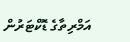އަމްރިތާގެ ޑޮކްޓަރުން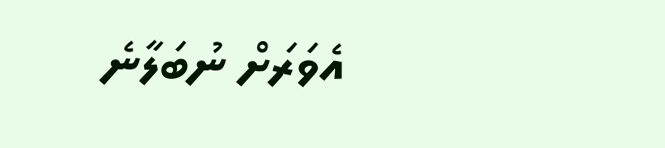އެވަރަށް ނުބަލާނެ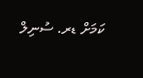ކަމަށް ޑރ. ސުނިލް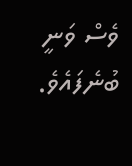ވެސް ވަނީ ބުނެފައެވެ.